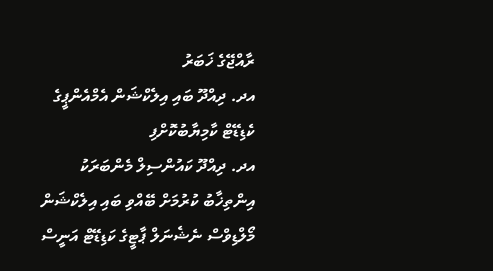ރާއްޖޭގެ ޚަބަރު
އދ. ދިއްދޫ ބައި އިލެކްޝަން އެމްއެންޕީގެ ކެޑިޑޭޓް ކާމިޔާބުކޮށްފި
އދ. ދިއްދޫ ކައުންސިލް މެންބަރަކު އިންތިޚާބު ކުރުމަށް ބޭއްވި ބައި އިލެކްޝަން މޯލްޑިވްސް ނެޝެނަލް ޕާޓީގެ ކަޑިޑޭޓް އަނީސް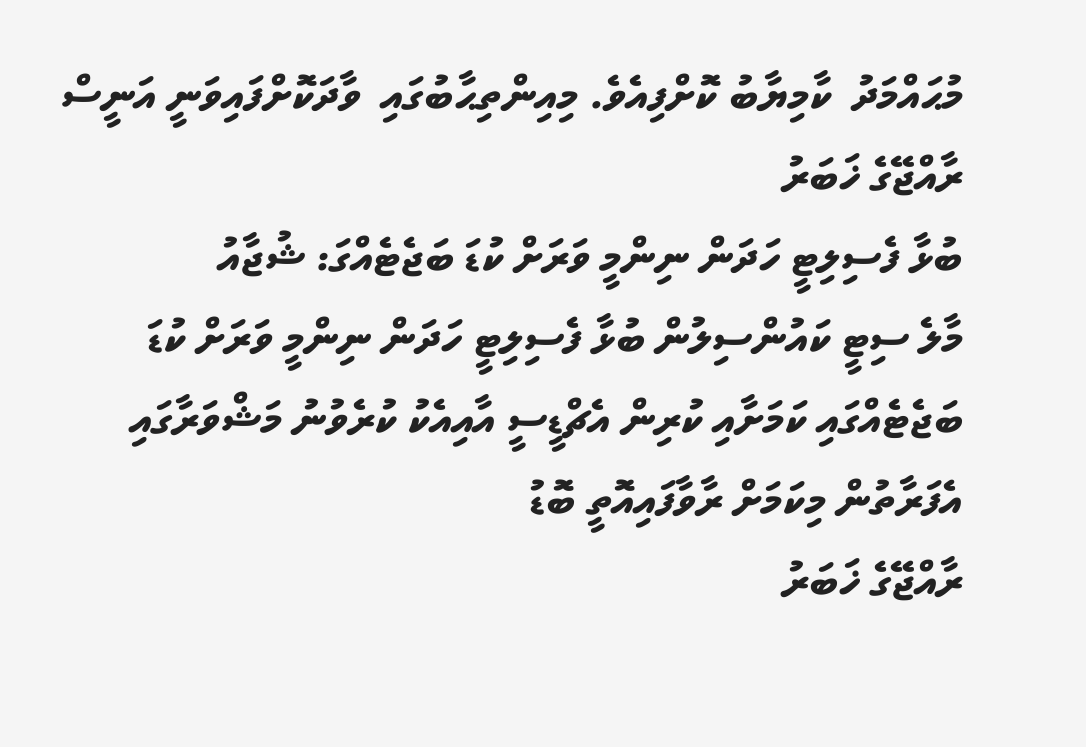މުޙައްމަދު  ކާމިޔާބު ކޮށްފިއެވެ. މިއިންތިޙާބުގައި  ވާދަކޮށްފައިވަނީ އަނީސް
ރާއްޖޭގެ ޚަބަރު
ބުޅާ ފެސިލިޓީ ހަދަން ނިންމީ ވަރަށް ކުޑަ ބަޖެޓެއްގަ: ޝުޖާއު
މާލެ ސިޓީ ކައުންސިލުން ބުޅާ ފެސިލިޓީ ހަދަން ނިންމީ ވަރަށް ކުޑަ ބަޖެޓެއްގައި ކަމަށާއި ކުރިން އެޗްޑީސީ އާއިއެކު ކުރެވުނު މަޝްވަރާގައި އެފަރާތުން މިކަމަށް ރާވާފައިއޮތީ ބޮޑު
ރާއްޖޭގެ ޚަބަރު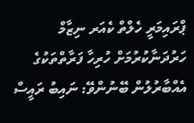ޕްރައިމަރީ ހެލްތް ކެއަރ ނިޒާމް ހަރުދަނާކުރުމަށް ހުރިހާ ފަރާތްތަކުގެ އެއްބާރުލުން ބޭނުންވޭ: ނައިބު ރައީސް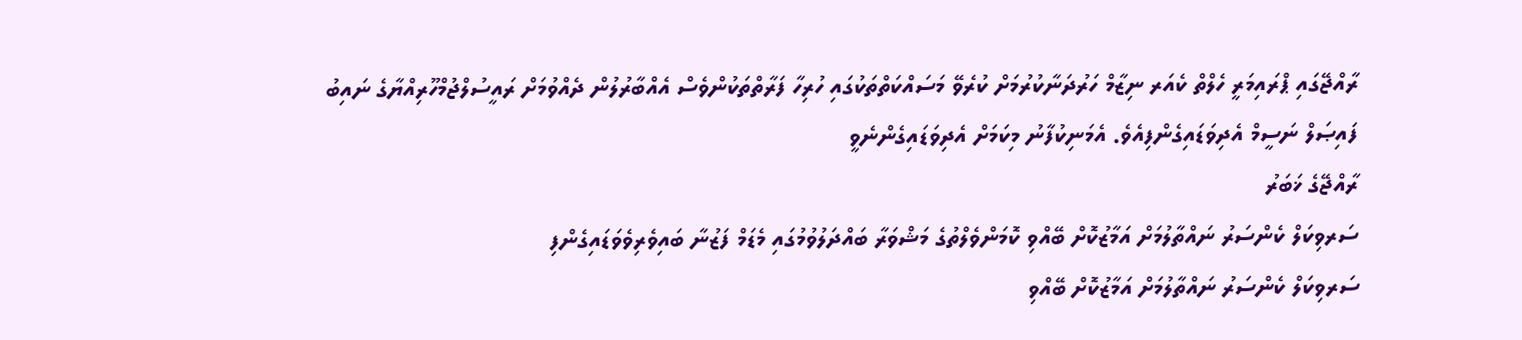ރާއްޖޭގައި ޕްރައިމަރީ ހެލްތް ކެއަރ ނިޒާމް ހަރުދަނާކުރުމަށް ކުރެވޭ މަސައްކަތްތަކުގައި ހުރިހާ ފަރާތްތަކުންވެސް އެއްބާރުލުން ދެއްވުމަށް ރައީސުލްޖުމްހޫރިއްޔާގެ ނައިބު ފައިޞަލް ނަސީމް އެދިވަޑައިގެންފިއެވެ. އެމަނިކުފާނު މިކަމަށް އެދިވަޑައިގެންނެވީ
ރާއްޖޭގެ ޚަބަރު
ސަރވިކަލް ކެންސަރު ނައްތާލުމަށް އަމާޒުކޮށް ބޭއްވި ކޮމަންވެލްތުގެ މަޝްވަރާ ބައްދަލުވުމުގައި މެޑަމް ފަޒުނާ ބައިވެރިވެވަޑައިގެންފި
ސަރވިކަލް ކެންސަރު ނައްތާލުމަށް އަމާޒުކޮށް ބޭއްވި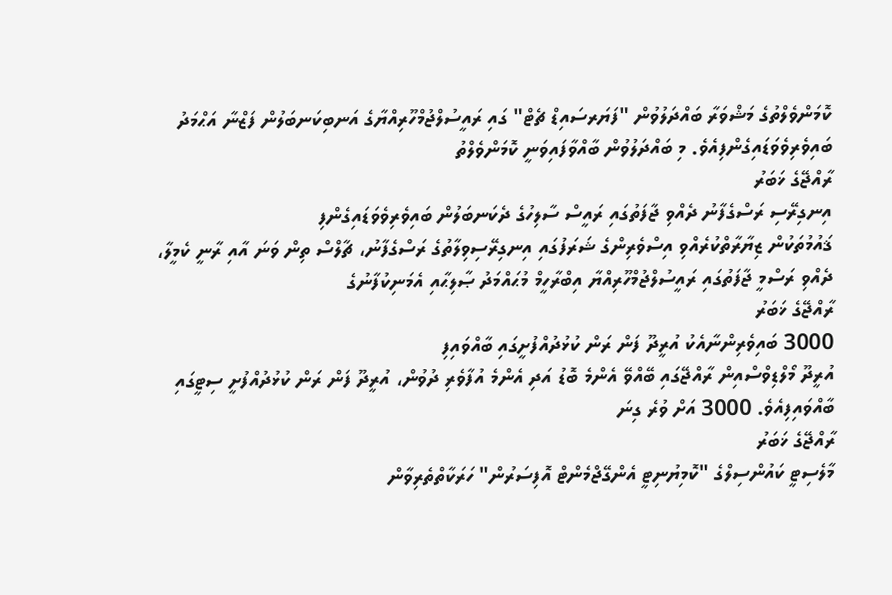ކޮމަންވެލްތުގެ މަޝްވަރާ ބައްދަލުވުން "ފަޔަރސައިޑް ޗެޓް" ގައި ރައީސުލްޖުމްހޫރިއްޔާގެ އަނބިކަނބަލުން ފަޒްނާ އަޙްމަދު ބައިވެރިވެވަޑައިގެންފިއެވެ. މި ބައްދަލުވުން ބާއްވާފައިވަނީ ކޮމަންވެލްތު
ރާއްޖޭގެ ޚަބަރު
އިނގިރޭސި ރަސްގެފާނު ދެއްވި ޖާފަތުގައި ރައީސް ސާލިހުގެ ދެކަނބަލުން ބައިވެރިވެވަޑައިގެންފި
ޤައުމުތަކުން ޒިޔާރާތްކުރެއްވި އިސްވެރިންގެ ޝަރަފުގައި އިނގިރޭސިވިލާތުގެ ރަސްގެފާނު، ޗާލްސް ތިން ވަނަ އާއި ރާނީ ކެމީލާ، ދެއްވި ރަސްމީ ޖާފަތުގައި ރައީސުލްޖުމްހޫރިއްޔާ އިބްރާހީމް މުޙައްމަދު ޞާލިޙާއި އެމަނިކުފާނުގެ
ރާއްޖޭގެ ޚަބަރު
3000 ބައިވެރިންނާއެކު އުރީދޫ ފަން ރަން ކުޅުދުއްފުށީގައި ބާއްވައިފި
އުރީދޫ މޯލްޑިވްސްއިން ރާއްޖޭގައި ބޭއްވޭ އެންމެ ބޮޑު އަދި އެންމެ އުފާވެރި ދުވުން، އުރީދޫ ފަން ރަން ކުޅުދުއްފުށީ ސިޓީގައި ބާއްވައިފިއެވެ. 3000 އަށް ވުރެ ގިނަ
ރާއްޖޭގެ ޚަބަރު
މާލެސިޓީ ކައުންސިލްގެ "ކޮމިޔުނިޓީ އެންގޭޖްމެންޓް އޮފިސަރުން" ހަރަކާތްތެރިވާން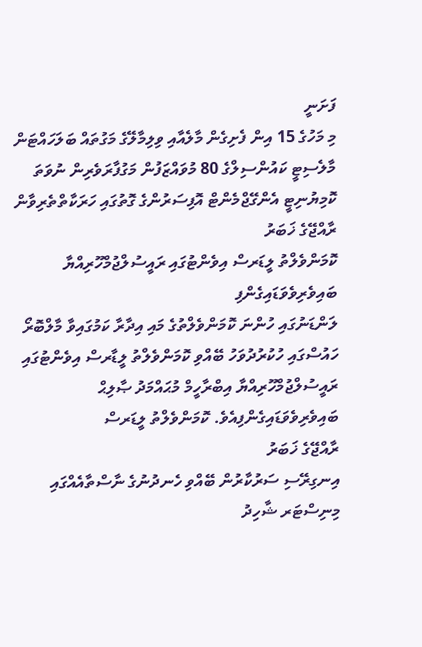ފަށަނީ
މި މަހުގެ 15 އިން ފެށިގެން މާލެއާއި ވިލިމާލޭގެ މަގުތައް ބަލަހައްޓަން މާލެސިޓީ ކައުންސިލްގެ 80 މުވައްޒަފުން މަގުފާރަވެރިން ނުވަތަ ކޮމިޔުނިޓީ އެންގޭޖްމެންޓް އޮފިސަރުންގެ ގޮތުގައި ހަރަކާތްތެރިވާން
ރާއްޖޭގެ ޚަބަރު
ކޮމަންވެލްތު ލީޑަރސް އިވެންޓުގައި ރައީސުލްޖުމްހޫރިއްޔާ ބައިވެރިވެވަޑައިގެންފި
ލަންޑަނުގައި ހުންނަ ކޮމަންވެލްތުގެ މައި އިދާރާ ކަމުގައިވާ މާލްބޮރޯ ހައުސްގައި ހުކުރުދުވަހު ބޭއްވި ކޮމަންވެލްތު ލީޑާރސް އިވެންޓުގައި ރައީސުލްޖުމްހޫރިއްޔާ އިބްރާހީމް މުޙައްމަދު ޞާލިޙް ބައިވެރިވެވަޑައިގެންފިއެވެ. ކޮމަންވެލްތު ލީޑަރސް
ރާއްޖޭގެ ޚަބަރު
އިނގިރޭސި ސަރުކާރުން ބޭއްވި ހެނދުނުގެ ނާސްތާއެއްގައި މިނިސްޓަރ ޝާހިދު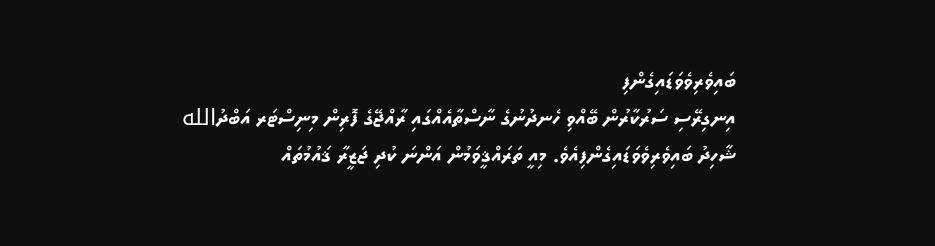ބައިވެރިވެވަޑައިގެންފި
އިނގިރޭސި ސަރުކާރުން ބޭއްވި ހެނދުނުގެ ނާސްތާއެއްގައި ރާއްޖޭގެ ފޮރިން މިނިސްޓަރ އަބްދުالله ޝާހިދު ބައިވެރިވެވަޑައިގެންފިއެވެ. މިއީ ތަރައްޤީވަމުން އަންނަ ކުދި ޖަޒީރާ ޤައުމުތައް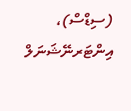(ސިޑްސް)، އިންޓަރނޭޝަނަލް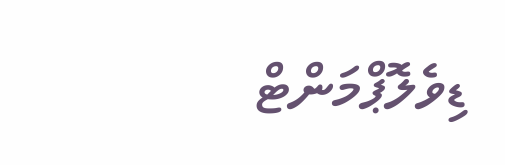ޑިވެލޮޕްމަންޓް